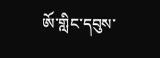ཨོ་གླིང་དབུས་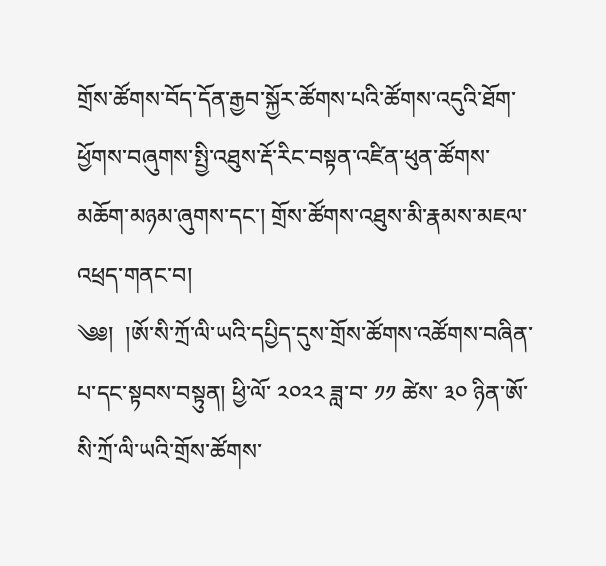གྲོས་ཚོགས་བོད་དོན་རྒྱབ་སྐྱོར་ཚོགས་པའི་ཚོགས་འདུའི་ཐོག་ཕྱོགས་བཞུགས་སྤྱི་འཐུས་རྡོ་རིང་བསྟན་འཛིན་ཕུན་ཚོགས་མཆོག་མཉམ་ཞུགས་དང་། གྲོས་ཚོགས་འཐུས་མི་རྣམས་མཇལ་འཕྲད་གནང་བ།
༄༅།  །ཨོ་སི་ཀྲོ་ལི་ཡའི་དཔྱིད་དུས་གྲོས་ཚོགས་འཚོགས་བཞིན་པ་དང་སྟབས་བསྟུན། ཕྱི་ལོ་ ༢༠༢༢ ཟླ་བ་ ༡༡ ཚེས་ ༣༠ ཉིན་ཨོ་སི་ཀྲོ་ལི་ཡའི་གྲོས་ཚོགས་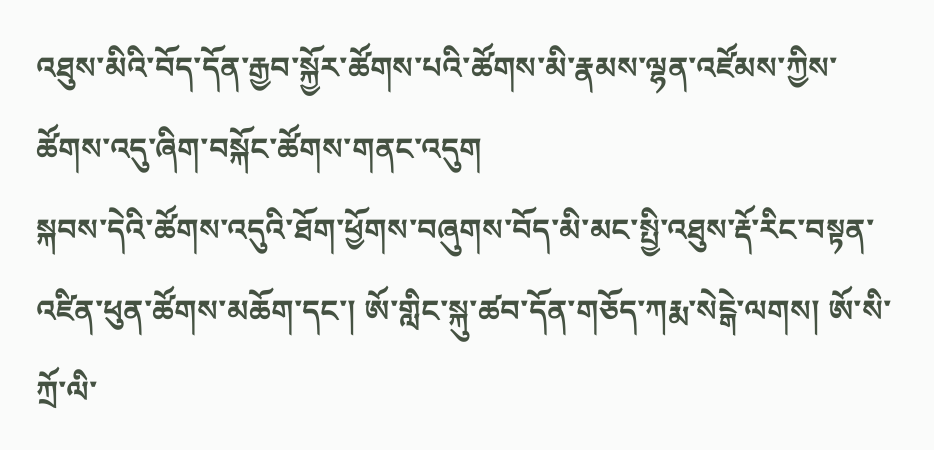འཐུས་མིའི་བོད་དོན་རྒྱབ་སྐྱོར་ཚོགས་པའི་ཚོགས་མི་རྣམས་ལྷན་འཛོམས་ཀྱིས་ཚོགས་འདུ་ཞིག་བསྐོང་ཚོགས་གནང་འདུག
སྐབས་དེའི་ཚོགས་འདུའི་ཐོག་ཕྱོགས་བཞུགས་བོད་མི་མང་སྤྱི་འཐུས་རྡོ་རིང་བསྟན་འཛིན་ཕུན་ཚོགས་མཆོག་དང་། ཨོ་གླིང་སྐུ་ཚབ་དོན་གཅོད་ཀརྨ་སེངྒེ་ལགས། ཨོ་སི་ཀྲོ་ལི་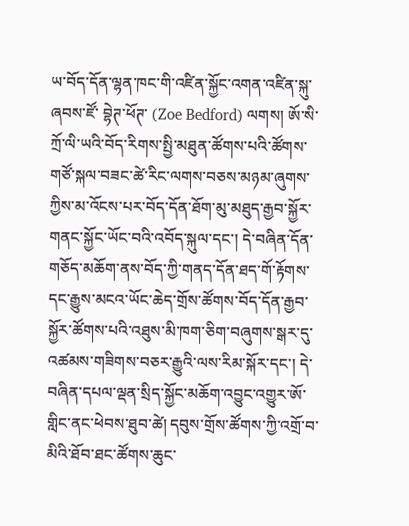ཡ་བོད་དོན་ལྷན་ཁང་གི་འཛིན་སྐྱོང་འགན་འཛིན་སྐུ་ཞབས་ཛོ་ བྷེཊ་ཕོཊ་ (Zoe Bedford) ལགས། ཨོ་སི་ཀྲོ་ལི་ཡའི་བོད་རིགས་སྤྱི་མཐུན་ཚོགས་པའི་ཚོགས་གཙོ་སྐལ་བཟང་ཚེ་རིང་ལགས་བཅས་མཉམ་ཞུགས་ཀྱིས་མ་འོངས་པར་བོད་དོན་ཐོག་མུ་མཐུད་རྒྱབ་སྐྱོར་གནང་སྐྱོང་ཡོང་བའི་འབོད་སྐུལ་དང་། དེ་བཞིན་དོན་གཅོད་མཆོག་ནས་བོད་ཀྱི་གནད་དོན་ཐད་གོ་རྟོགས་དང་རྒྱུས་མངའ་ཡོང་ཆེད་གྲོས་ཚོགས་བོད་དོན་རྒྱབ་སྐྱོར་ཚོགས་པའི་འཐུས་མི་ཁག་ཅིག་བཞུགས་སྒར་དུ་འཚམས་གཟིགས་བཅར་རྒྱུའི་ལས་རིམ་སྐོར་དང་། དེ་བཞིན་དཔལ་ལྡན་སྲིད་སྐྱོང་མཆོག་འབྱུང་འགྱུར་ཨོ་གླིང་ནང་ཕེབས་ཐུབ་ཚེ། དབུས་གྲོས་ཚོགས་ཀྱི་འགྲོ་བ་མིའི་ཐོབ་ཐང་ཚོགས་ཆུང་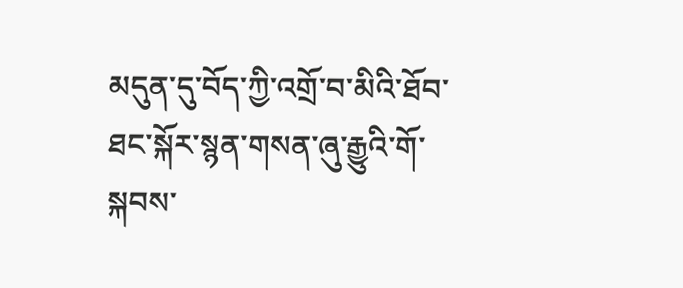མདུན་དུ་བོད་ཀྱི་འགྲོ་བ་མིའི་ཐོབ་ཐང་སྐོར་སྙན་གསན་ཞུ་རྒྱུའི་གོ་སྐབས་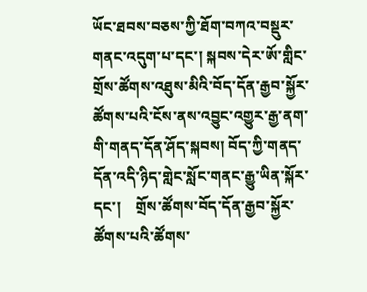ཡོང་ཐབས་བཅས་ཀྱི་ཐོག་བཀའ་བསྡུར་གནང་འདུག་པ་དང་། སྐབས་དེར་ཨོ་གླིང་གྲོས་ཚོགས་འཐུས་མིའི་བོད་དོན་རྒྱབ་སྐྱོར་ཚོགས་པའི་ངོས་ནས་འབྱུང་འགྱུར་རྒྱ་ནག་གི་གནད་དོན་ཤོད་སྐབས། བོད་ཀྱི་གནད་དོན་འདི་ཉིད་གླེང་སློང་གནང་རྒྱུ་ཡིན་སྐོར་དང་།    གྲོས་ཚོགས་བོད་དོན་རྒྱབ་སྐྱོར་ཚོགས་པའི་ཚོགས་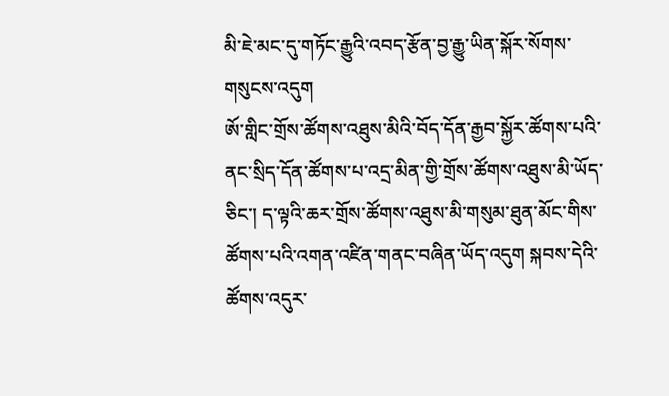མི་ཇེ་མང་དུ་གཏོང་རྒྱུའི་འབད་རྩོན་བྱ་རྒྱུ་ཡིན་སྐོར་སོགས་གསུངས་འདུག
ཨོ་གླིང་གྲོས་ཚོགས་འཐུས་མིའི་བོད་དོན་རྒྱབ་སྐྱོར་ཚོགས་པའི་ནང་སྲིད་དོན་ཚོགས་པ་འདྲ་མིན་གྱི་གྲོས་ཚོགས་འཐུས་མི་ཡོད་ཅིང་། ད་ལྟའི་ཆར་གྲོས་ཚོགས་འཐུས་མི་གསུམ་ཐུན་མོང་གིས་ཚོགས་པའི་འགན་འཛིན་གནང་བཞིན་ཡོད་འདུག སྐབས་དེའི་ཚོགས་འདུར་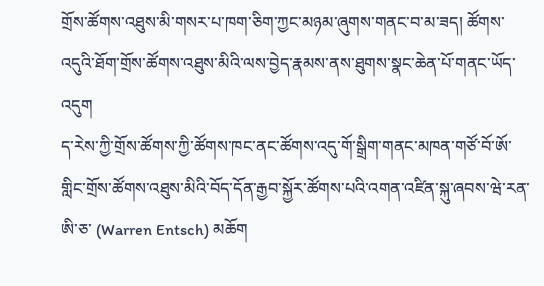གྲོས་ཚོགས་འཐུས་མི་གསར་པ་ཁག་ཅིག་ཀྱང་མཉམ་ཞུགས་གནང་བ་མ་ཟད། ཚོགས་འདུའི་ཐོག་གྲོས་ཚོགས་འཐུས་མིའི་ལས་བྱེད་རྣམས་ནས་ཐུགས་སྣང་ཆེན་པོ་གནང་ཡོད་འདུག
ད་རེས་ཀྱི་གྲོས་ཚོགས་ཀྱི་ཚོགས་ཁང་ནང་ཚོགས་འདུ་གོ་སྒྲིག་གནང་མཁན་གཙོ་བོ་ཨོ་གླིང་གྲོས་ཚོགས་འཐུས་མིའི་བོད་དོན་རྒྱབ་སྐྱོར་ཚོགས་པའི་འགན་འཛིན་སྐུ་ཞབས་ཝེ་རན་ ཨི་ཅ་ (Warren Entsch) མཆོག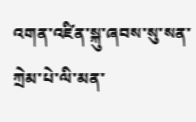འགན་འཛིན་སྐུ་ཞབས་སུ་སན་ ཀྲེམ་པེ་ལི་མན་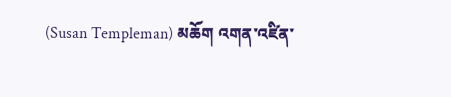(Susan Templeman) མཆོག འགན་འཛིན་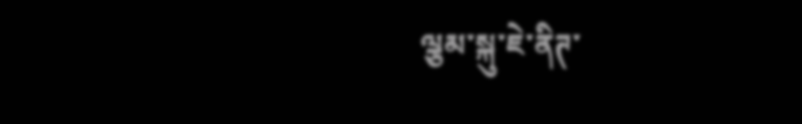ལྕམ་སྐུ་ཇེ་ནིཊ་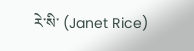རེ་སི་ (Janet Rice)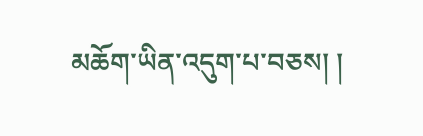མཆོག་ཡིན་འདུག་པ་བཅས། །